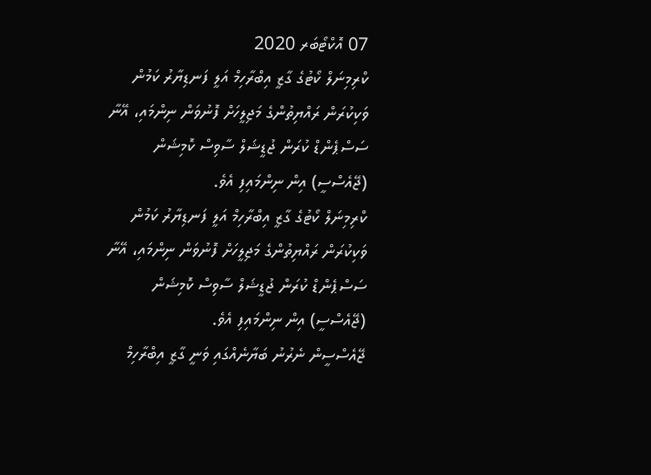07 އޮކްޓޯބަރ 2020
ކްރިމިނަލް ކޯޓުގެ ގާޒީ އިބްރާހިމް އަލީ ފަނޑިޔާރު ކަމުން ވަކިކުރަން ރައްޔިތުންގެ މަޖިލީހަށް ފޮނުވަން ނިންމައި، އޭނާ ސަސްޕެންޑް ކުރަން ޖުޑީޝަލް ސާވިސް ކޮމިޝަން (ޖޭއެސްސީ) އިން ނިންމައިފި އެވެ.
ކްރިމިނަލް ކޯޓުގެ ގާޒީ އިބްރާހިމް އަލީ ފަނޑިޔާރު ކަމުން ވަކިކުރަން ރައްޔިތުންގެ މަޖިލީހަށް ފޮނުވަން ނިންމައި، އޭނާ ސަސްޕެންޑް ކުރަން ޖުޑީޝަލް ސާވިސް ކޮމިޝަން (ޖޭއެސްސީ) އިން ނިންމައިފި އެވެ.
ޖޭއެސްސީން ނެރުނު ބަޔާނެއްގައި ވަނީ ގާޒީ އިބްރާހިމް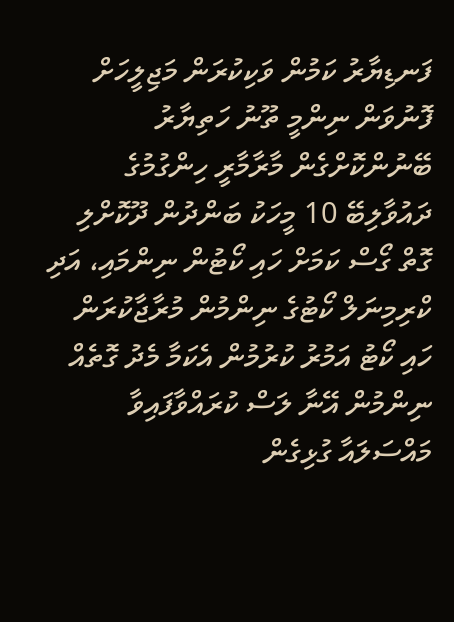ފަނޑިޔާރު ކަމުން ވަކިކުރަން މަޖިލީހަށް ފޮނުވަން ނިންމީ ތޫނު ހަތިޔާރު ބޭނުންކޮށްގެން މާރާމާރީ ހިންގުމުގެ ދައުވާލިބޭ 10 މީހަކު ބަންދުން ދޫކޮށްލި ގޮތް ގޯސް ކަމަށް ހައި ކޯޓުން ނިންމައި، އަދި ކްރިމިނަލް ކޯޓުގެ ނިންމުން މުރާޖާކުރަން ހައި ކޯޓު އަމުރު ކުރުމުން އެކަމާ މެދު ގޮތެއް ނިންމުން އޭނާ ލަސް ކުރައްވާފައިވާ މައްސަލައާ ގުޅިގެން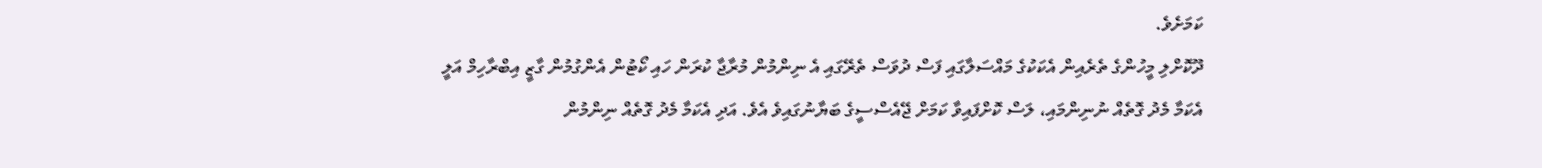ކަމަށެވެ.
ދޫކޮށްލި މީހުންގެ ތެރެއިން އެކަކުގެ މައްސަލާގައި ފަސް ދުވަސް ތެރޭގައި އެ ނިންމުން މުރާޖާ ކުރަން ހައި ކޯޓުން އެންގުމުން ގާޒީ އިބްރާހިމް އަލީ އެކަމާ މެދު ގޮތެއް ނުނިންމައި، ލަސް ކޮށްފައިވާ ކަމަށް ޖޭއެސްސީގެ ބަޔާނުގައިވެ އެވެ. އަދި އެކަމާ މެދު ގޮތެއް ނިންމުން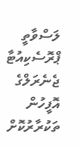ލަސްވާތީ ޕްރޮސެކިއުޓާ ޖެނެރަލްގެ އޮފީހުން ތަކުރާރުކޮށް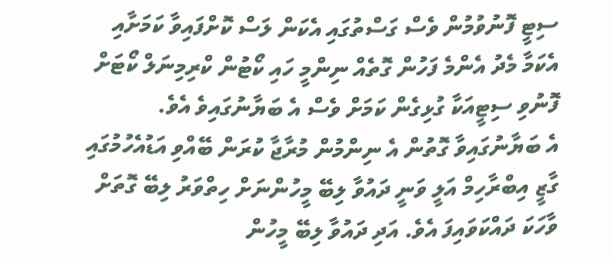ސިޓީ ފޮނުވުމުން ވެސް ގަސްތުގައި އެކަން ލަސް ކޮށްފައިވާ ކަމަށާއި އެކަމާ މެދު އެންމެ ފަހުން ގޮތެއް ނިންމީ ހައި ކޯޓުން ކްރިމިނަލް ކޯޓަށް ފޮނުވި ސިޓީއަކާ ގުޅިގެން ކަމަށް ވެސް އެ ބަޔާނުގައިވެ އެވެ.
އެ ބަޔާނުގައިވާ ގޮތުން އެ ނިންމުން މުރާޖާ ކުރަން ބޭއްވި އަޑުއެހުމުގައި ގާޒީ އިބްރާހިމް އަލީ ވަނީ ދައުވާ ލިބޭ މީހުންނަށް ހިތްވަރު ލިބޭ ގޮތަށް ވާހަކަ ދައްކަވައިފަ އެވެ. އަދި ދައުވާ ލިބޭ މީހުން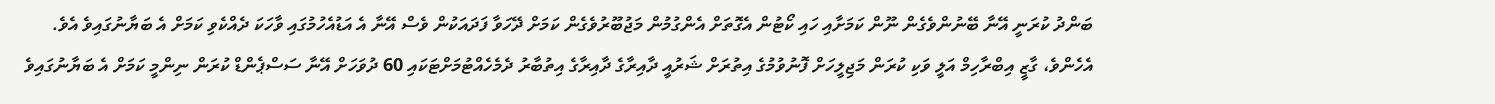ބަންދު ކުރަނީ އޭނާ ބޭނުންވެގެން ނޫން ކަމަށާއި ހައި ކޯޓުން އެގޮތަށް އެންގުމުން މަޖުބޫރުވެގެން ކަމަށް ދޭހަވާ ފަދައަކުން ވެސް އޭނާ އެ އަޑުއެހުމުގައި ވާހަކަ ދެއްކެވި ކަމަށް އެ ބަޔާނުގައިވެ އެވެ.
އެހެންވެ، ގާޒީ އިބްރާހިމް އަލީ ވަކި ކުރަން މަޖިލީހަށް ފޮނުވުމުގެ އިތުރަށް ޝަރުއީ ދާއިރާގެ ދާއިރާގެ އިތުބާރު ދެމެހެއްޓުމަށްޓަކައި 60 ދުވަހަށް އޭނާ ސަސްޕެންޑް ކުރަން ނިންމީ ކަމަށް އެ ބަޔާނުގައިވެ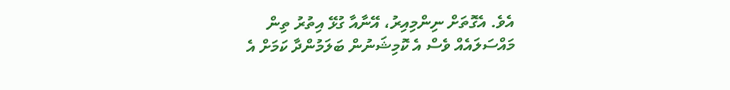އެވެ. އެގޮތަށް ނިންމިއިރު، އޭނާއާ ގުޅޭ އިތުރު ތިން މައްސަލައެއް ވެސް އެ ކޮމިޝަނުން ބަލަމުންދާ ކަމަށް އެ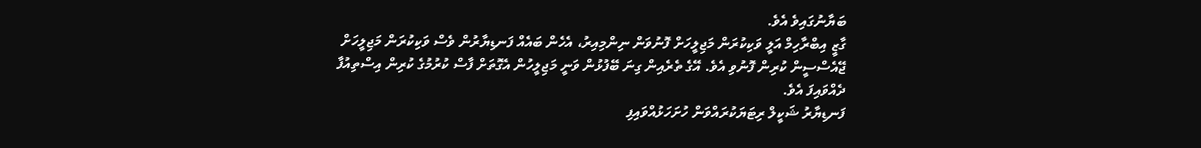ބަޔާނުގައިވެ އެވެ.
ގާޒީ އިބްރާހިމް އަލީ ވަކިކުރަން މަޖިލީހަށް ފޮނުވަން ނިންމިއިރު، އެހެން ބައެއް ފަނޑިޔާރުން ވެސް ވަކިކުރަން މަޖިލީހަށް ޖޭއެސްސީން ކުރިން ފޮނުވި އެވެ. އޭގެ ތެރެއިން ގިނަ ބޭފުޅުން ވަނީ މަޖިލީހުން އެގޮތަށް ފާސް ކުރުމުގެ ކުރިން އިސްތިއުފާ ދެއްވައިފަ އެވެ.
ފަނޑިޔާރު ޝަކީލް ރިޓަޔަކުރައްވަން ހުށަހަޅުއްވައިފި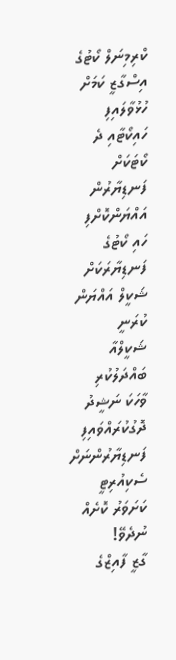ކްރިމިނަލް ކޯޓުގެ އިސްގާޒީ ކަމަށް ހުޅުވާލައިފި
ހައިކޯޓާއި ދެ ކޯޓަކަށް ފަނޑިޔާރުން އައްޔަންކޮށްފި
ހައި ކޯޓުގެ ފަނޑިޔާރަކަށް ޝަކީލް އައްޔަން ކުރަނީ
ޝަކީލްއާ ބައްދަލުކުރި ވާހަކަ ނަޝީދު ދޮގުކުރައްވައިފި
ފަނޑިޔާރުންނަށް ސެކިއުރިޓީ ކަށަވަރު ކޮށެއް ނުދެވޭ!
ގާޒީ ފާއިޒްގެ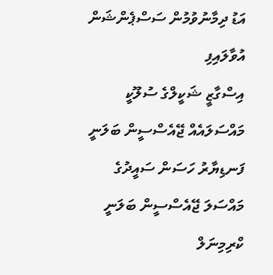އަޑު ދިމާނުވުމުން ސަސްޕެންޝަން އުވާލައިފި
އިސްގާޒީ ޝަކީލްގެ ސުލޫކީ މައްސަލައެއް ޖޭއެސްސީން ބަލަނީ
ފަނޑިޔާރު ހަސަން ސައީދުގެ މައްސަލަ ޖޭއެސްސީން ބަލަނީ
ކްރިމިނަލް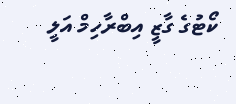ކޯޓުގެ ގާޒީ އިބްރާހިމް އަލީ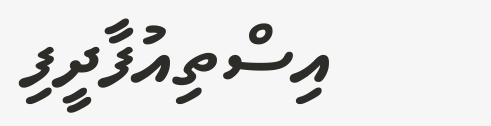އިސްތިއުފާދީފި